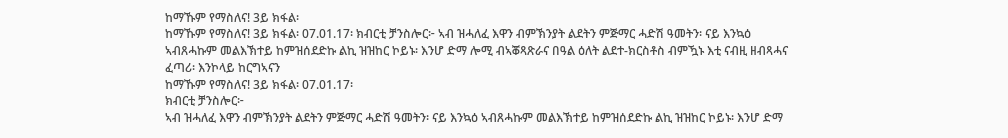ከማኹም የማስለና! 3ይ ክፋል፡
ከማኹም የማስለና! 3ይ ክፋል፡ 07.01.17፡ ክብርቲ ቻንስሎር፦ ኣብ ዝሓለፈ እዋን ብምኽንያት ልደትን ምጅማር ሓድሽ ዓመትን፡ ናይ እንኳዕ ኣብጸሓኩም መልእኽተይ ከምዝሰደድኩ ልኪ ዝዝከር ኮይኑ፡ እንሆ ድማ ሎሚ ብኣቖጻጽራና በዓል ዕለት ልደተ-ክርስቶስ ብምዃኑ እቲ ናብዚ ዘብጻሓና ፈጣሪ፡ እንኮላይ ከርግኣናን
ከማኹም የማስለና! 3ይ ክፋል፡ 07.01.17፡
ክብርቲ ቻንስሎር፦
ኣብ ዝሓለፈ እዋን ብምኽንያት ልደትን ምጅማር ሓድሽ ዓመትን፡ ናይ እንኳዕ ኣብጸሓኩም መልእኽተይ ከምዝሰደድኩ ልኪ ዝዝከር ኮይኑ፡ እንሆ ድማ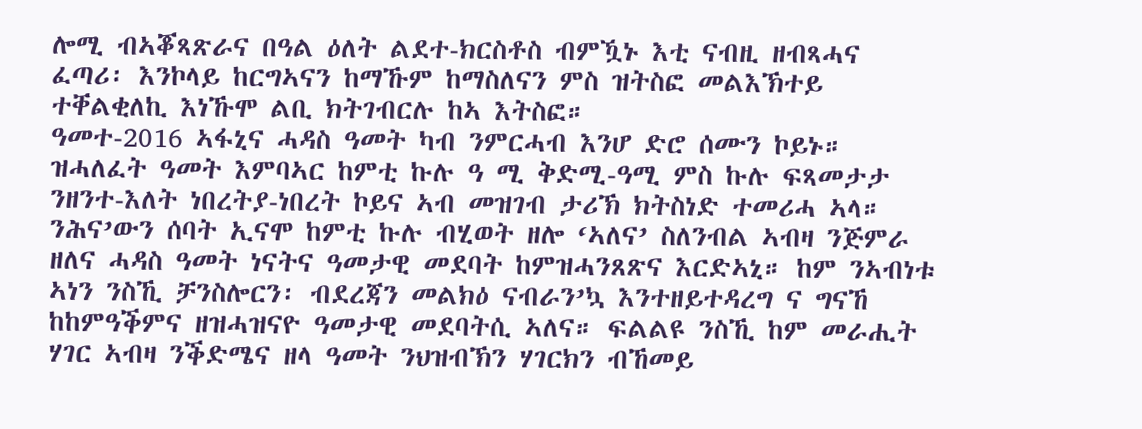ሎሚ ብኣቖጻጽራና በዓል ዕለት ልደተ-ክርስቶስ ብምዃኑ እቲ ናብዚ ዘብጻሓና ፈጣሪ፡ እንኮላይ ከርግኣናን ከማኹም ከማስለናን ምስ ዝትስፎ መልእኽተይ ተቐልቂለኪ እነኹሞ ልቢ ክትገብርሉ ከኣ እትስፎ።
ዓመተ-2016 ኣፋኒና ሓዳስ ዓመት ካብ ንምርሓብ እንሆ ድሮ ሰሙን ኮይኑ። ዝሓለፈት ዓመት እምባኣር ከምቲ ኩሉ ዓ ሚ ቅድሚ-ዓሚ ምስ ኩሉ ፍጻመታታ ንዘንተ-እለት ነበረትያ-ነበረት ኮይና ኣብ መዝገብ ታሪኽ ክትስነድ ተመሪሓ ኣላ።
ንሕና’ውን ሰባት ኢናሞ ከምቲ ኩሉ ብሂወት ዘሎ ‘ኣለና’ ስለንብል ኣብዛ ንጅምራ ዘለና ሓዳስ ዓመት ነናትና ዓመታዊ መደባት ከምዝሓንጸጽና እርድኣኒ። ከም ንኣብነቱ ኣነን ንስኺ ቻንስሎርን፡ ብደረጃን መልክዕ ናብራን’ኳ እንተዘይተዳረግ ና ግናኸ ከከምዓቕምና ዘዝሓዝናዮ ዓመታዊ መደባትሲ ኣለና። ፍልልዩ ንስኺ ከም መራሒት ሃገር ኣብዛ ንቕድሜና ዘላ ዓመት ንህዝብኽን ሃገርክን ብኸመይ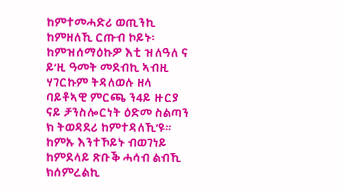ከምተመሓድሪ ወጢንኪ ከምዘለኺ ርጡብ ኮይኑ፡ ከምዝሰማዕኩዎ እቲ ዝለዓለ ና ይ’ዚ ዓመት መደብኪ ኣብዚ ሃገርኩም ትዳለወሉ ዘላ ባይቶኣዊ ምርጫ ን4ይ ዙርያ ናይ ቻንስሎርነት ዕድመ ስልጣን ክ ትወዳደሪ ከምተዳለኺ’ዩ። ከምኡ እንተኾይኑ ብወገነይ ከምደላይ ጽቡቕ ሓሳብ ልብኺ ክሰምረልኪ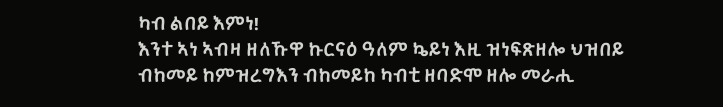ካብ ልበይ እምነ!
እንተ ኣነ ኣብዛ ዘለኹዋ ኩርናዕ ዓለም ኴይነ እዚ ዝነፍጽዘሎ ህዝበይ ብከመይ ከምዝረግእን ብከመይከ ካብቲ ዘባድሞ ዘሎ መራሒ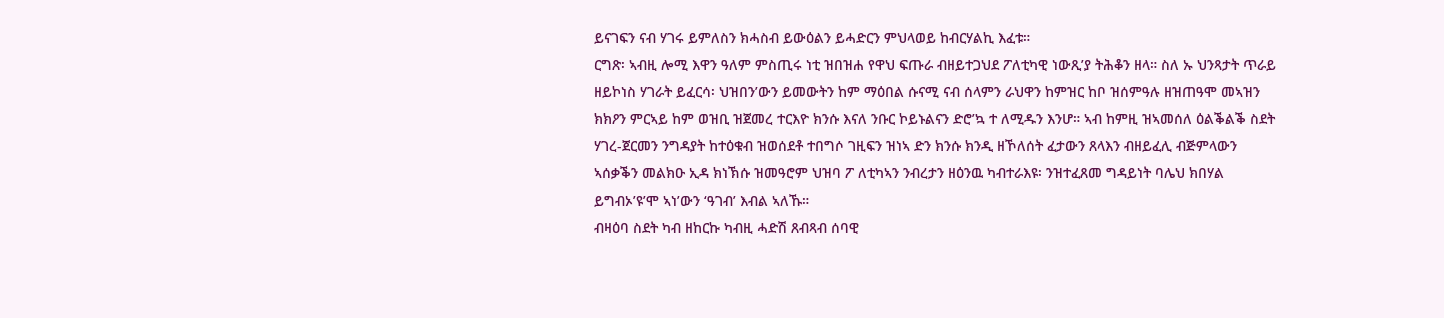ይናገፍን ናብ ሃገሩ ይምለስን ክሓስብ ይውዕልን ይሓድርን ምህላወይ ከብርሃልኪ እፈቱ።
ርግጽ፡ ኣብዚ ሎሚ እዋን ዓለም ምስጢሩ ነቲ ዝበዝሐ የዋህ ፍጡራ ብዘይተጋህደ ፖለቲካዊ ነውጺ’ያ ትሕቆን ዘላ። ስለ ኡ ህንጻታት ጥራይ ዘይኮነስ ሃገራት ይፈርሳ፡ ህዝበን’ውን ይመውትን ከም ማዕበል ሱናሚ ናብ ሰላምን ራህዋን ከምዝር ከቦ ዝሰምዓሉ ዘዝጠዓሞ መኣዝን ክክዖን ምርኣይ ከም ወዝቢ ዝጀመረ ተርእዮ ክንሱ እናለ ንቡር ኮይኑልናን ድሮ’ኳ ተ ለሚዱን እንሆ። ኣብ ከምዚ ዝኣመሰለ ዕልቕልቕ ስደት ሃገረ-ጀርመን ንግዳያት ከተዕቁብ ዝወሰደቶ ተበግሶ ገዚፍን ዝነኣ ድን ክንሱ ክንዲ ዘኾለሰት ፈታውን ጸላእን ብዘይፈሊ ብጅምላውን ኣሰቃቕን መልክዑ ኢዳ ክነኽሱ ዝመዓሮም ህዝባ ፖ ለቲካኣን ንብረታን ዘዕንዉ ካብተራእዩ፡ ንዝተፈጸመ ግዳይነት ባሌህ ክበሃል ይግብኦ’ዩ’ሞ ኣነ’ውን ‘ዓገብ’ እብል ኣለኹ።
ብዛዕባ ስደት ካብ ዘከርኩ ካብዚ ሓድሽ ጸብጻብ ሰባዊ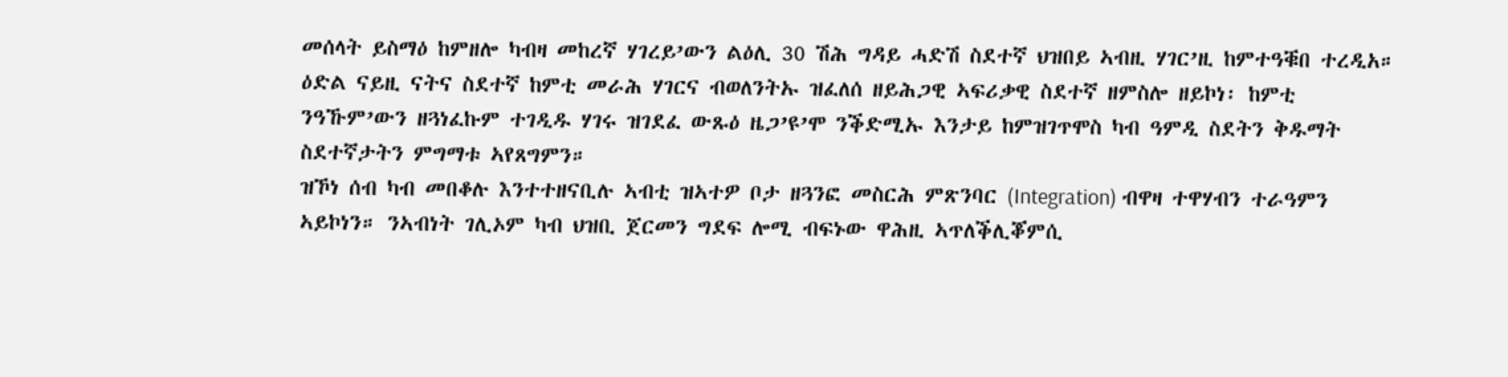መሰላት ይስማዕ ከምዘሎ ካብዛ መከረኛ ሃገረይ’ውን ልዕሊ 30 ሽሕ ግዳይ ሓድሽ ስደተኛ ህዝበይ ኣብዚ ሃገር’ዚ ከምተዓቑበ ተረዲአ። ዕድል ናይዚ ናትና ስደተኛ ከምቲ መራሕ ሃገርና ብወለንትኡ ዝፈለሰ ዘይሕጋዊ ኣፍሪቃዊ ስደተኛ ዘምስሎ ዘይኮነ፡ ከምቲ ንዓኹም’ውን ዘጓነፈኩም ተገዲዱ ሃገሩ ዝገደፈ ውጹዕ ዜጋ’ዩ’ሞ ንቕድሚኡ እንታይ ከምዝገጥሞስ ካብ ዓምዲ ስደትን ቅዱማት ስደተኛታትን ምግማቱ ኣየጸግምን።
ዝኾነ ሰብ ካብ መበቆሉ እንተተዘናቢሉ ኣብቲ ዝኣተዎ ቦታ ዘጓንፎ መስርሕ ምጽንባር (Integration) ብዋዛ ተዋሃብን ተራዓምን ኣይኮነን። ንኣብነት ገሊኦም ካብ ህዝቢ ጀርመን ግደፍ ሎሚ ብፍኑው ዋሕዚ ኣጥለቕሊቖምሲ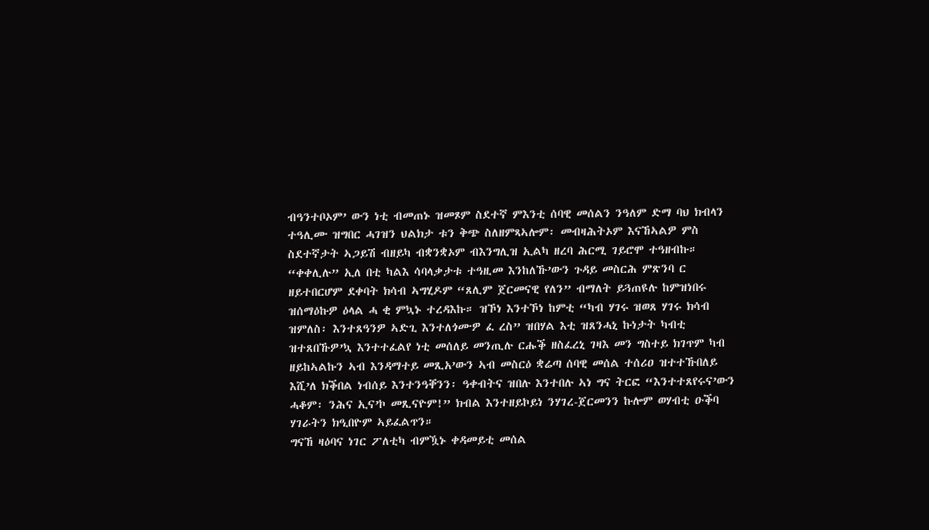ብዓንተቦኦም’ ውን ነቲ ብመጠኑ ዝመጾም ስደተኛ ምእንቲ ሰባዊ መሰልን ንዓለም ድማ ባህ ክብላን ተዓሊሙ ዝግበር ሓገዝን ህልክታ ቱን ቅጭ ስለዘምጻኣሎም፡ መብዛሕትኦም እናኸኣልዎ ምስ ስደተኛታት ኣጋይሽ ብዘይካ ብቋንቋኦም ብእንግሊዝ ኢልካ ዘረባ ሕርሚ ገይሮሞ ተዓዘብኩ። “ቀቀሊሉ” ኢለ በቲ ካልእ ሳባላቃታቱ ተዓዚመ እንከለኹ’ውን ጉዳይ መስርሕ ምጽንባ ር ዘይተበርሆም ደቀባት ክሳብ ኣግሂዶም “ጸሊም ጀርመናዊ የለን” ብማለት ይጓጠዩሉ ከምዝነበሩ ዝሰማዕኩዎ ዕላል ሓ ቂ ምኳኑ ተረዳእኩ። ዝኾነ እንተኾነ ከምቲ “ካብ ሃገሩ ዝወጸ ሃገሩ ክሳብ ዝምለስ፡ እንተጸዓንዎ ኣድጊ እንተለጎሙዎ ፈ ረስ” ዝበሃል እቲ ዝጸንሓኒ ኩነታት ካብቲ ዝተጸበኹዎ’ኳ እንተተፈልየ ነቲ መሰለይ መንጢሉ ርሑቕ ዘስፈረኒ ገዛእ መን ግስተይ ክገጥም ካብ ዘይከኣልኩን ኣብ እንዳማተይ መጺአ’ውን ኣብ መስርዕ ቋሬጣ ሰባዊ መሰል ተሰሪዐ ዝተተኹበለይ እሺ’ለ ክቕበል ነብሰይ እንተንዓቐንን፡ ዓቀብትና ዝበሉ እንተበሉ ኣነ ግና ትርፎ “እንተተጸየሩና’ውን ሓቆም፡ ንሕና ኢና’ኮ መጺናዮም!” ክብል እንተዘይኮይነ ንሃገረ-ጀርመንን ኩሎም ወሃብቲ ዑቕባ ሃገራትን ክዒበዮም ኣይፈልጥን።
ግናኸ ዛዕባና ነገር ፖለቲካ ብምዃኑ ቀዳመይቲ መሰል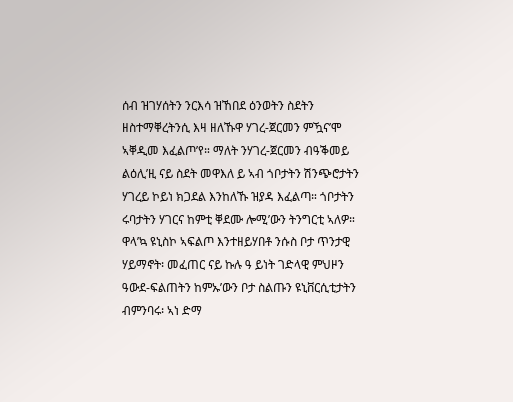ሰብ ዝገሃሰትን ንርእሳ ዝኸበደ ዕንወትን ስደትን ዘስተማቐረትንሲ እዛ ዘለኹዋ ሃገረ-ጀርመን ምዃና’ሞ ኣቐዲመ እፈልጦ’የ። ማለት ንሃገረ-ጀርመን ብዓቕመይ ልዕሊ’ዚ ናይ ስደት መዋእለ ይ ኣብ ጎቦታትን ሽንጭሮታትን ሃገረይ ኮይነ ክጋደል እንከለኹ ዝያዳ እፈልጣ። ጎቦታትን ሩባታትን ሃገርና ከምቲ ቐደሙ ሎሚ’ውን ትንግርቲ ኣለዎ። ዋላ’ኳ ዩኒስኮ ኣፍልጦ እንተዘይሃበቶ ንሱስ ቦታ ጥንታዊ ሃይማኖት፡ መፈጠር ናይ ኩሉ ዓ ይነት ገድላዊ ምህዞን ዓውደ-ፍልጠትን ከምኡ’ውን ቦታ ስልጡን ዩኒቨርሲቲታትን ብምንባሩ፡ ኣነ ድማ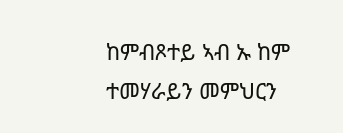ከምብጾተይ ኣብ ኡ ከም ተመሃራይን መምህርን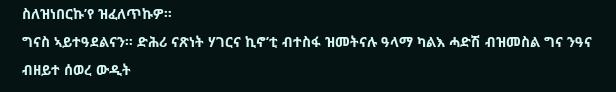ስለዝነበርኩ’የ ዝፈለጥኩዎ።
ግናስ ኣይተዓደልናን። ድሕሪ ናጽነት ሃገርና ኪኖ’ቲ ብተስፋ ዝመትናሉ ዓላማ ካልእ ሓድሽ ብዝመስል ግና ንዓና ብዘይተ ሰወረ ውዲት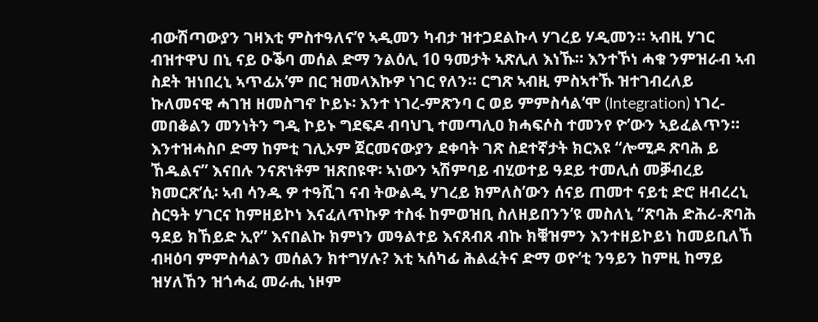ብውሽጣውያን ገዛእቲ ምስተዓለና’የ ኣዲመን ካብታ ዝተጋደልኩላ ሃገረይ ሃዲመን። ኣብዚ ሃገር ብዝተዋህ በኒ ናይ ዑቕባ መሰል ድማ ንልዕሊ 10 ዓመታት ኣጽሊለ እነኹ። እንተኾነ ሓቁ ንምዝራብ ኣብ ስደት ዝነበረኒ ኣጥፊአ’ም በር ዝመላእኩዎ ነገር የለን። ርግጽ ኣብዚ ምስኣተኹ ዝተገብረለይ ኩለመናዊ ሓገዝ ዘመስግኖ ኮይኑ፡ እንተ ነገረ-ምጽንባ ር ወይ ምምስሳል’ሞ (Integration) ነገረ-መበቆልን መንነትን ግዲ ኮይኑ ግደፍዶ ብባህጊ ተመጣሊዐ ክሓፍሶስ ተመንየ ዮ’ውን ኣይፈልጥን። እንተዝሓስቦ ድማ ከምቲ ገሊኦም ጀርመናውያን ደቀባት ገጽ ስደተኛታት ክርእዩ “ሎሚዶ ጽባሕ ይ ኸዱልና” እናበሉ ንናጽነቶም ዝጽበዩዋ፡ ኣነውን ኣሽምባይ ብሂወተይ ዓደይ ተመሊሰ መቓብረይ ክመርጽ’ሲ፡ ኣብ ሳንዱ ዎ ተዓሺገ ናብ ትውልዲ ሃገረይ ክምለስ’ውን ሰናይ ጠመተ ናይቲ ድሮ ዘብረረኒ ስርዓት ሃገርና ከምዘይኮነ እናፈለጥኩዎ ተስፋ ከምወዝቢ ስለዘይበንን’ዩ መስለኒ “ጽባሕ ድሕሪ-ጽባሕ ዓደይ ክኸይድ ኢየ” እናበልኩ ክምነን መዓልተይ እናጸብጸ ብኩ ክቑዝምን እንተዘይኮይነ ከመይቢለኸ ብዛዕባ ምምስሳልን መሰልን ክተግሃሉ? እቲ ኣሰካፊ ሕልፈትና ድማ ወዮ’ቲ ንዓይን ከምዚ ከማይ ዝሃለኸን ዝጎሓፈ መራሒ ነዞም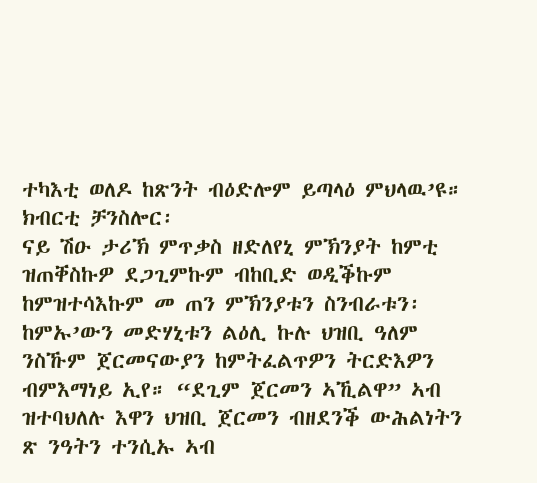ተካእቲ ወለዶ ከጽንት ብዕድሎም ይጣላዕ ምህላዉ’ዩ።
ክብርቲ ቻንስሎር፡
ናይ ሽዑ ታሪኽ ምጥቃስ ዘድለየኒ ምኽንያት ከምቲ ዝጠቐስኩዎ ደጋጊምኩም ብከቢድ ወዲቕኩም ከምዝተሳእኩም መ ጠን ምኽንያቱን ስንብራቱን፡ ከምኡ’ውን መድሃኒቱን ልዕሊ ኩሉ ህዝቢ ዓለም ንስኹም ጀርመናውያን ከምትፈልጥዎን ትርድእዎን ብምእማነይ ኢየ። “ደጊም ጀርመን ኣኺልዋ” ኣብ ዝተባህለሉ እዋን ህዝቢ ጀርመን ብዘደንቕ ውሕልነትን ጽ ንዓትን ተንሲኡ ኣብ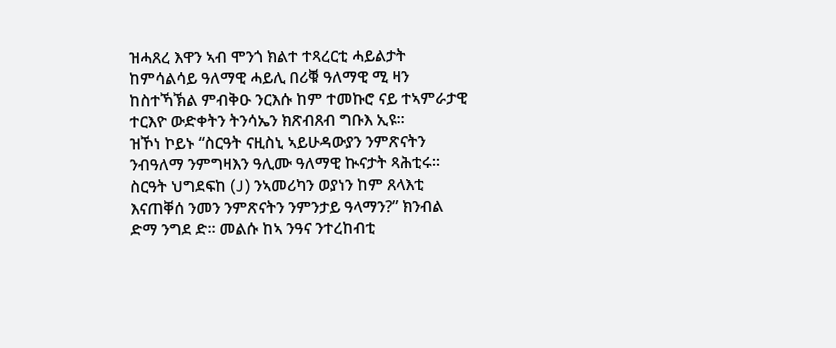ዝሓጸረ እዋን ኣብ ሞንጎ ክልተ ተጻረርቲ ሓይልታት ከምሳልሳይ ዓለማዊ ሓይሊ በሪቑ ዓለማዊ ሚ ዛን ከስተኻኽል ምብቅዑ ንርእሱ ከም ተመኩሮ ናይ ተኣምራታዊ ተርእዮ ውድቀትን ትንሳኤን ክጽብጸብ ግቡእ ኢዩ።
ዝኾነ ኮይኑ “ስርዓት ናዚስኒ ኣይሁዳውያን ንምጽናትን ንብዓለማ ንምግዛእን ዓሊሙ ዓለማዊ ኲናታት ጻሕቲሩ። ስርዓት ህግደፍከ (J) ንኣመሪካን ወያነን ከም ጸላእቲ እናጠቐሰ ንመን ንምጽናትን ንምንታይ ዓላማን?” ክንብል ድማ ንግደ ድ። መልሱ ከኣ ንዓና ንተረከብቲ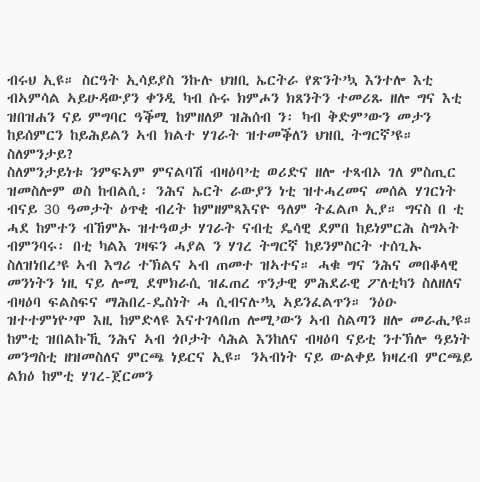ብሩህ ኢዩ። ስርዓት ኢሳይያስ ንኩሉ ህዝቢ ኤርትራ የጽንት’ኳ እንተሎ እቲ ብኣምሳል ኣይሁዳውያን ቀንዲ ካብ ሱሩ ክምሖን ክጸንትን ተመሪጹ ዘሎ ግና እቲ ዝበዝሐን ናይ ምግባር ዓቕሚ ከምዘለዎ ዝሕሰብ ን፡ ካብ ቅድም’ውን መታን ከይሰምርን ከይሕይልን ኣብ ክልተ ሃገራት ዝተመቕለን ህዝቢ ትግርኛ’ዩ። ስለምንታይ?
ስለምንታይነቱ ንምፍኣም ምናልባሽ ብዛዕባ’ቲ ወሪድና ዘሎ ተጻብኦ ገለ ምስጢር ዝመስሎም ወስ ከብልሲ፡ ንሕና ኤርት ራውያን ነቲ ዝተሓረመና መሰል ሃገርነት ብናይ 30 ዓመታት ዕጥቂ ብረት ከምዘምጻእናዮ ዓለም ትፈልጦ ኢያ። ግናስ በ ቲ ሓደ ከምተን ብኸምኡ ዝተዓወታ ሃገራት ናብቲ ዴሳዊ ደምበ ከይነምርሕ ስግኣት ብምንባሩ፡ በቲ ካልእ ገዛፍን ሓያል ን ሃገረ ትግርኛ ከይንምስርት ተሰጊኡ ስለዝነበረ’ዩ ኣብ እግሪ ተኽልና ኣብ ጠመተ ዝኣተና። ሓቁ ግና ንሕና መበቆላዊ መንነትን ነዚ ናይ ሎሚ ደሞክራሲ ዝፈጠረ ጥንታዊ ምሕደራዊ ፖለቲካን ስለዘለና ብዛዕባ ፍልስፍና ማሕበረ-ዴስነት ሓ ሲብናሉ’ኳ ኣይንፈልጥን። ንዕዑ ዝተተምነዮ’ሞ እዚ ከምድላዩ እናተገላበጠ ሎሚ’ውን ኣብ ስልጣን ዘሎ መራሒ’ዩ።
ከምቲ ዝበልኩኺ ንሕና ኣብ ጎቦታት ሳሕል እንከለና ብዛዕባ ናይቲ ንተኽሎ ዓይነት መንግስቲ ዘዝመስለና ምርጫ ነይርና ኢዩ። ንኣብነት ናይ ውልቀይ ክዛረብ ምርጫይ ልክዕ ከምቲ ሃገረ-ጀርመን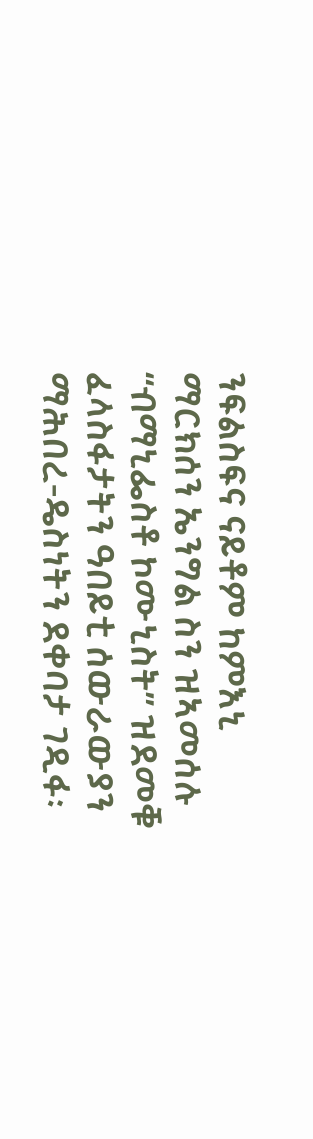ንፍልስፍና ናይቶም ከምእኒ ማርክሰን ኤንግል ስን ዝኣመሰሉ “ብማኒፌስቶ ኮሙኒስት” ዝደመቑ ፈላስፋታትን ዓበይቲ ሰውራውያን ማሕበረ-ዴስነትን ደቀባታ ገዲፋ፡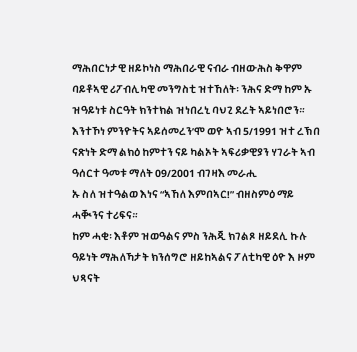ማሕበርነታዊ ዘይኮነስ ማሕበራዊ ናብራ ብዘውሕስ ቅዋም ባይቶኣዊ ሪፖብሊካዊ መንግስቲ ዝተኸለት፡ ንሕና ድማ ከም ኡ ዝዓይነቱ ስርዓት ክንተክል ዝነበረኒ ባህጊ ደረት ኣይነበሮን። እንተኾነ ምንዮትና ኣይሰመረን’ሞ ወዮ ኣብ 5/1991 ዝተ ረኽበ ናጽነት ድማ ልክዕ ከምተን ናይ ካልኦት ኣፍሪቃዊያን ሃገራት ኣብ ዓሰርተ ዓመቱ ማለት 09/2001 ብገዛእ መራሒ
ኡ ስለ ዝተዓልወ እነና “ኣኸለ እምበኣር!” ብዘስምዕ ማይ ሓቚንና ተሪፍና።
ከም ሓቂ፡ እቶም ዝወዓልና ምስ ንሕጂ ክገልጾ ዘይደሊ ኩሉ ዓይነት ማሕለኻታት ክንሰግሮ ዘይከኣልና ፖለቲካዊ ዕዮ እ ዞም ህጻናት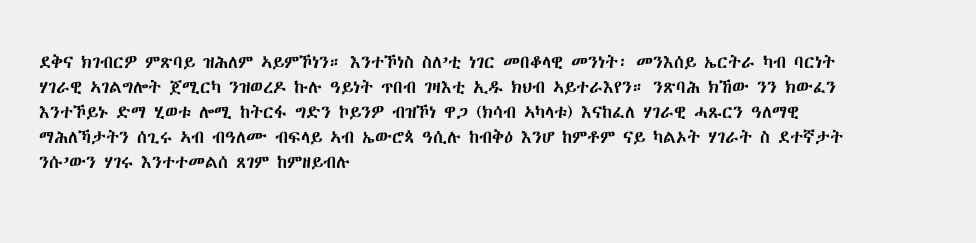ደቅና ክገብርዎ ምጽባይ ዝሕለም ኣይምኾነን። እንተኾነስ ስለ’ቲ ነገር መበቆላዊ መንነት፡ መንእሰይ ኤርትራ ካብ ባርነት ሃገራዊ ኣገልግሎት ጀሚርካ ንዝወረዶ ኩሉ ዓይነት ጥበብ ገዛእቲ ኢዱ ክህብ ኣይተራእየን። ንጽባሕ ክኸው ንን ክውፈን እንተኾይኑ ድማ ሂወቱ ሎሚ ከትርፋ ግድን ኮይንዎ ብዝኾነ ዋጋ (ክሳብ ኣካላቱ) እናከፈለ ሃገራዊ ሓጹርን ዓለማዊ ማሕለኻታትን ሰጊሩ ኣብ ብዓለሙ ብፍላይ ኣብ ኤውሮጳ ዓሲሉ ከብቅዕ እንሆ ከምቶም ናይ ካልኦት ሃገራት ስ ደተኛታት ንሱ’ውን ሃገሩ እንተተመልሰ ጸገም ከምዘይብሉ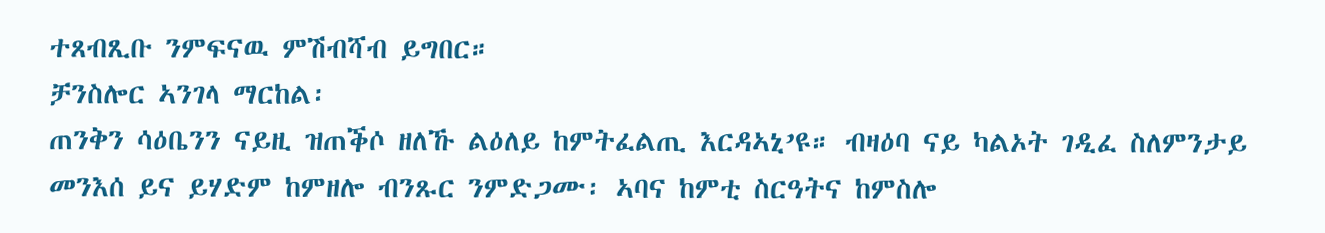ተጸብጺቡ ንምፍናዉ ምሽብሻብ ይግበር።
ቻንስሎር ኣንገላ ማርከል፡
ጠንቅን ሳዕቤንን ናይዚ ዝጠቕሶ ዘለኹ ልዕለይ ከምትፈልጢ እርዳኣኒ’ዩ። ብዛዕባ ናይ ካልኦት ገዲፈ ስለምንታይ መንእሰ ይና ይሃድም ከምዘሎ ብንጹር ንምድጋሙ፡ ኣባና ከምቲ ስርዓትና ከምስሎ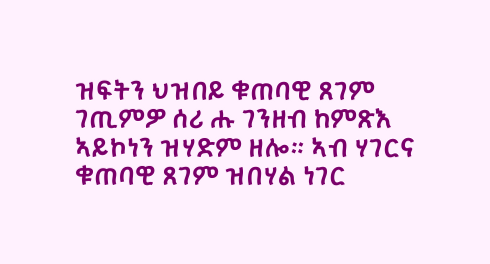ዝፍትን ህዝበይ ቁጠባዊ ጸገም ገጢምዎ ሰሪ ሑ ገንዘብ ከምጽእ ኣይኮነን ዝሃድም ዘሎ። ኣብ ሃገርና ቁጠባዊ ጸገም ዝበሃል ነገር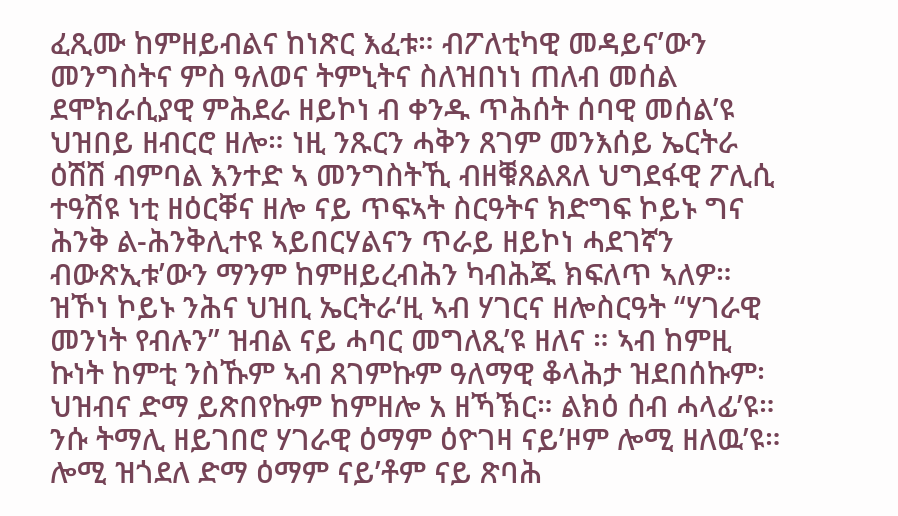ፈጺሙ ከምዘይብልና ከነጽር እፈቱ። ብፖለቲካዊ መዳይና’ውን መንግስትና ምስ ዓለወና ትምኒትና ስለዝበነነ ጠለብ መሰል ደሞክራሲያዊ ምሕደራ ዘይኮነ ብ ቀንዱ ጥሕሰት ሰባዊ መሰል’ዩ ህዝበይ ዘብርሮ ዘሎ። ነዚ ንጹርን ሓቅን ጸገም መንእሰይ ኤርትራ ዕሽሽ ብምባል እንተድ ኣ መንግስትኺ ብዘቑጸልጸለ ህግደፋዊ ፖሊሲ ተዓሽዩ ነቲ ዘዕርቐና ዘሎ ናይ ጥፍኣት ስርዓትና ክድግፍ ኮይኑ ግና ሕንቅ ል-ሕንቅሊተዩ ኣይበርሃልናን ጥራይ ዘይኮነ ሓደገኛን ብውጽኢቱ’ውን ማንም ከምዘይረብሕን ካብሕጁ ክፍለጥ ኣለዎ።
ዝኾነ ኮይኑ ንሕና ህዝቢ ኤርትራ‘ዚ ኣብ ሃገርና ዘሎስርዓት “ሃገራዊ መንነት የብሉን” ዝብል ናይ ሓባር መግለጺ’ዩ ዘለና ። ኣብ ከምዚ ኩነት ከምቲ ንስኹም ኣብ ጸገምኩም ዓለማዊ ቆላሕታ ዝደበሰኩም፡ ህዝብና ድማ ይጽበየኩም ከምዘሎ አ ዘኻኽር። ልክዕ ሰብ ሓላፊ’ዩ። ንሱ ትማሊ ዘይገበሮ ሃገራዊ ዕማም ዕዮገዛ ናይ’ዞም ሎሚ ዘለዉ’ዩ። ሎሚ ዝጎደለ ድማ ዕማም ናይ’ቶም ናይ ጽባሕ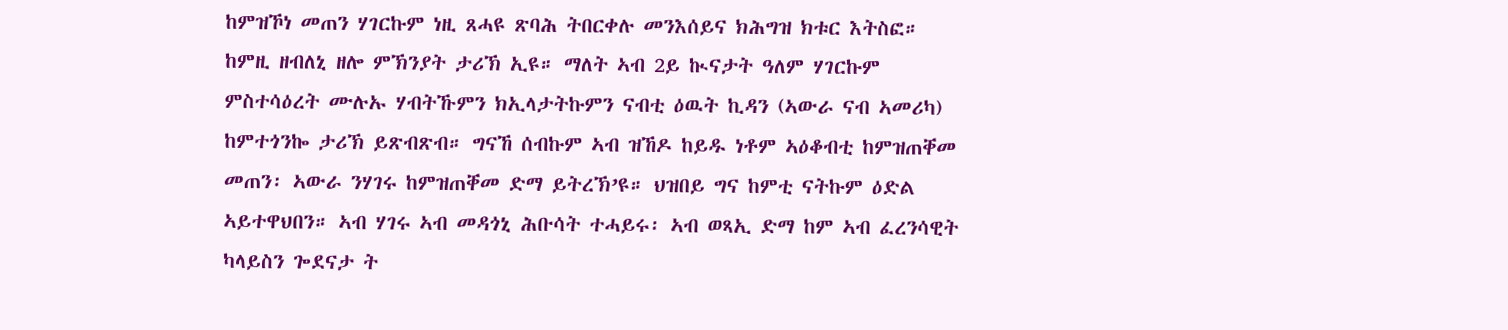ከምዝኾነ መጠን ሃገርኩም ነዚ ጸሓዩ ጽባሕ ትበርቀሉ መንእሰይና ክሕግዝ ክቱር እትስፎ።
ከምዚ ዘብለኒ ዘሎ ምኽንያት ታሪኽ ኢዩ። ማለት ኣብ 2ይ ኲናታት ዓለም ሃገርኩም ምስተሳዕረት ሙሉኡ ሃብትኹምን ክኢላታትኩምን ናብቲ ዕዉት ኪዳን (ኣውራ ናብ ኣመሪካ) ከምተጎንኰ ታሪኽ ይጽብጽብ። ግናኸ ሰብኩም ኣብ ዝኸዶ ከይዱ ነቶም ኣዕቆብቲ ከምዝጠቐመ መጠን፡ ኣውራ ንሃገሩ ከምዝጠቐመ ድማ ይትረኽ’ዩ። ህዝበይ ግና ከምቲ ናትኩም ዕድል ኣይተዋህበን። ኣብ ሃገሩ ኣብ መዳጎኒ ሕቡሳት ተሓይሩ፡ ኣብ ወጻኢ ድማ ከም ኣብ ፈረንሳዊት ካላይስን ጐደናታ ት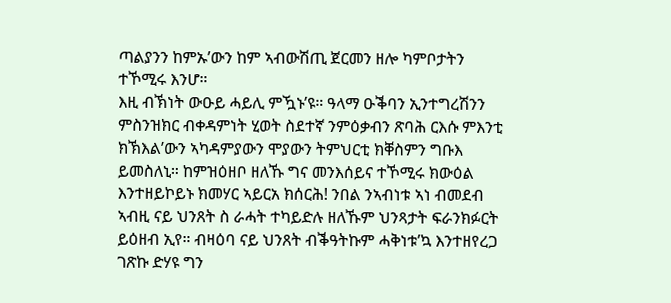ጣልያንን ከምኡ’ውን ከም ኣብውሽጢ ጀርመን ዘሎ ካምቦታትን ተኾሚሩ እንሆ።
እዚ ብኽነት ውዑይ ሓይሊ ምዃኑ’ዩ። ዓላማ ዑቕባን ኢንተግረሽንን ምስንዝክር ብቀዳምነት ሂወት ስደተኛ ንምዕቃብን ጽባሕ ርእሱ ምእንቲ ክኽእል’ውን ኣካዳምያውን ሞያውን ትምህርቲ ክቐስምን ግቡእ ይመስለኒ። ከምዝዕዘቦ ዘለኹ ግና መንእሰይና ተኾሚሩ ክውዕል እንተዘይኮይኑ ክመሃር ኣይርአ ክሰርሕ! ንበል ንኣብነቱ ኣነ ብመደብ ኣብዚ ናይ ህንጸት ስ ራሓት ተካይድሉ ዘለኹም ህንጻታት ፍራንክፉርት ይዕዘብ ኢየ። ብዛዕባ ናይ ህንጸት ብቕዓትኩም ሓቅነቱ’ኳ እንተዘየረጋ ገጽኩ ድሃዩ ግን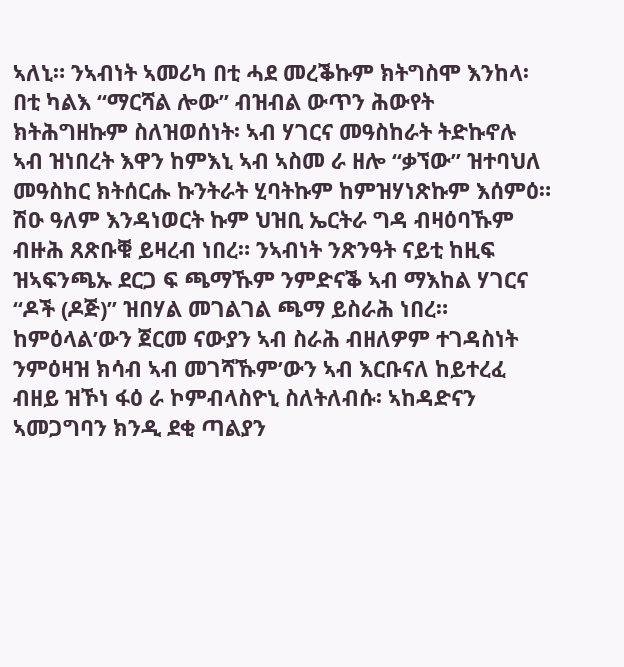ኣለኒ። ንኣብነት ኣመሪካ በቲ ሓደ መረቕኩም ክትግስሞ እንከላ፡ በቲ ካልእ “ማርሻል ሎው” ብዝብል ውጥን ሕውየት ክትሕግዘኩም ስለዝወሰነት፡ ኣብ ሃገርና መዓስከራት ትድኩኖሉ ኣብ ዝነበረት እዋን ከምእኒ ኣብ ኣስመ ራ ዘሎ “ቃኘው” ዝተባህለ መዓስከር ክትሰርሑ ኩንትራት ሂባትኩም ከምዝሃነጽኩም እሰምዕ። ሽዑ ዓለም እንዳነወርት ኩም ህዝቢ ኤርትራ ግዳ ብዛዕባኹም ብዙሕ ጸጽቡቑ ይዛረብ ነበረ። ንኣብነት ንጽንዓት ናይቲ ከዚፍ ዝኣፍንጫኡ ደርጋ ፍ ጫማኹም ንምድናቕ ኣብ ማእከል ሃገርና “ዶች (ዶጅ)” ዝበሃል መገልገል ጫማ ይስራሕ ነበረ። ከምዕላል’ውን ጀርመ ናውያን ኣብ ስራሕ ብዘለዎም ተገዳስነት ንምዕዛዝ ክሳብ ኣብ መገሻኹም’ውን ኣብ እርቡናለ ከይተረፈ ብዘይ ዝኾነ ፋዕ ራ ኮምብላስዮኒ ስለትለብሱ፡ ኣከዳድናን ኣመጋግባን ክንዲ ደቂ ጣልያን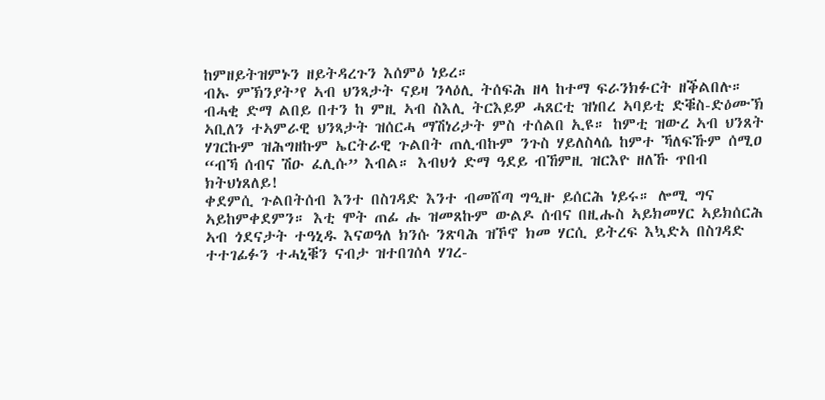ከምዘይትዝምኑን ዘይትዳረጉን እሰምዕ ነይረ።
ብኡ ምኽንያት’የ ኣብ ህንጻታት ናይዛ ንላዕሊ ትሰፍሕ ዘላ ከተማ ፍራንክፉርት ዘቕልበሉ። ብሓቂ ድማ ልበይ በተን ከ ምዚ ኣብ ስእሊ ትርእይዎ ሓጸርቲ ዝነበረ ኣባይቲ ድቑስ-ድዕሙኽ ኣቢለን ተኣምራዊ ህንጻታት ዝሰርሓ ማሽነሪታት ምስ ተሰልበ ኢዩ። ከምቲ ዝውረ ኣብ ህንጸት ሃገርኩም ዝሕግዘኩም ኤርትራዊ ጉልበት ጠሊብኩም ንጉስ ሃይለስላሴ ከምተ ኻለፍኹም ሰሚዐ “ብኻ ሰብና ሽዑ ፈሊሱ” እብል። እብህጎ ድማ ዓደይ ብኸምዚ ዝርእዮ ዘለኹ ጥበብ ክትህነጸለይ!
ቀደምሲ ጉልበትሰብ እንተ በስገዳድ እንተ ብመሸጣ ግዒዙ ይሰርሕ ነይሩ። ሎሚ ግና ኣይከምቀደምን። እቲ ሞት ጠፊ ሑ ዝመጸኩም ውልዶ ሰብና በዚሑስ ኣይክመሃር ኣይክሰርሕ ኣብ ጎደናታት ተዓኒዱ እናወዓለ ክንሱ ንጽባሕ ዝኾኖ ክመ ሃርሲ ይትረፍ እኳድኣ በስገዳድ ተተገፊፉን ተሓኒቑን ናብታ ዝተበገሰላ ሃገረ-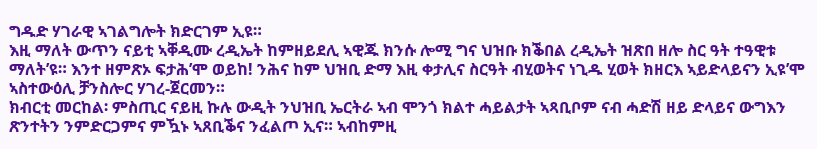ግዱድ ሃገራዊ ኣገልግሎት ክድርገም ኢዩ።
እዚ ማለት ውጥን ናይቲ ኣቐዲሙ ረዲኤት ከምዘይደሊ ኣዊጁ ክንሱ ሎሚ ግና ህዝቡ ክቕበል ረዲኤት ዝጽበ ዘሎ ስር ዓት ተዓዊቱ ማለት’ዩ። እንተ ዘምጽኦ ፍታሕ’ሞ ወይከ! ንሕና ከም ህዝቢ ድማ እዚ ቀታሊና ስርዓት ብሂወትና ነጊዱ ሂወት ክዘርእ ኣይድላይናን ኢዩ’ሞ ኣስተውዕሊ ቻንስሎር ሃገረ-ጀርመን።
ክብርቲ መርከል፡ ምስጢር ናይዚ ኩሉ ውዲት ንህዝቢ ኤርትራ ኣብ ሞንጎ ክልተ ሓይልታት ኣጻቢቦም ናብ ሓድሽ ዘይ ድላይና ውግእን ጽንተትን ንምድርጋምና ምዃኑ ኣጸቢቕና ንፈልጦ ኢና። ኣብከምዚ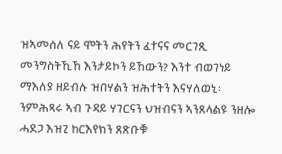ዝኣመሰለ ናይ ሞትን ሕየትን ፈተናና መርገጺ መንግስትኺኸ እንታይኮን ይኸውን? እንተ ብወገነይ ማእለያ ዘይብሉ ዝበሃልን ዝሕተትን እናሃለወኒ፡ ንምሕጻሩ ኣብ ጉዳይ ሃገርናን ህዝብናን ኣንጸላልዩ ንዘሎ ሓደጋ እዝጊ ከርእየክን ጸጽቡቑ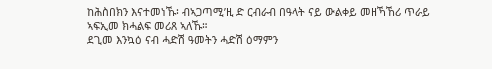ከሕስበክን እናተመነኹ፡ ብኣጋጣሚ’ዚ ድ ርብራብ በዓላት ናይ ውልቀይ መዘኻኸሪ ጥራይ ኣፍኢመ ክሓልፍ መሪጸ ኣለኹ።
ደጊመ እንኳዕ ናብ ሓድሽ ዓመትን ሓድሽ ዕማምን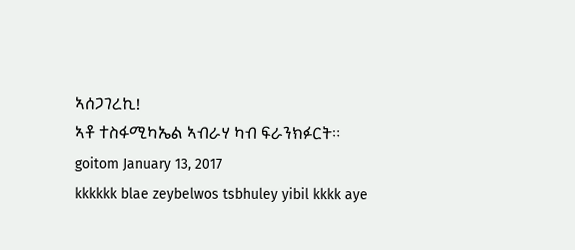ኣሰጋገረኪ!
ኣቶ ተስፋሚካኤል ኣብራሃ ካብ ፍራንክፉርት።
goitom January 13, 2017
kkkkkk blae zeybelwos tsbhuley yibil kkkk aye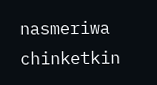nasmeriwa chinketkin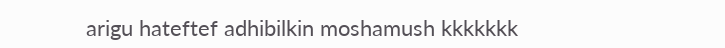arigu hateftef adhibilkin moshamush kkkkkkk